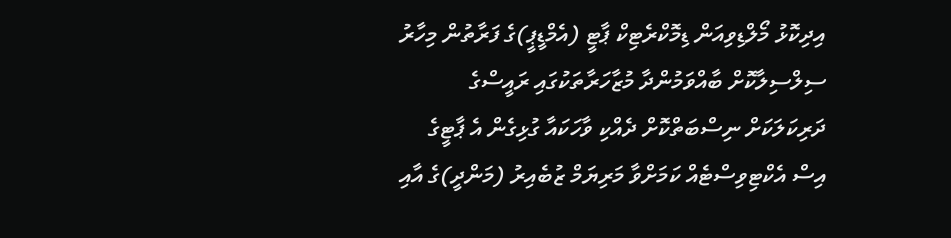އިދިކޮޅު މޯލްޑިވިއަން ޑިމޮކްރެޓިކް ޕާޓީ (އެމްޑީޕީ)ގެ ފަރާތުން މިހާރު ސިލްސިލާކޮށް ބާއްވަމުންދާ މުޒާހަރާތަކުގައި ރައީސްގެ ދަރިކަލަކަށް ނިސްބަތްކޮށް ދެއްކި ވާހަކައާ ގުޅިގެން އެ ޕާޓީގެ އިސް އެކްޓިވިސްޓެއް ކަމަށްވާ މަރިޔަމް ޒުބެއިރު (މަންދީ)ގެ އާއި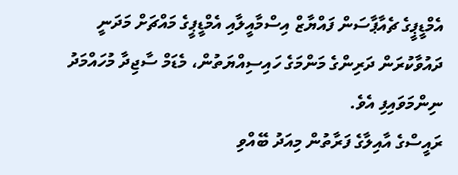އެމްޑީޕީގެ ޗެއާޕާސަން ފައްޔާޒް އިސްމާއީލާއި އެމްޑީޕީގެ މައްޗަށް މަދަނީ ދައުވާކުރަން ދަރިންގެ މަންމަގެ ހައިސިއްޔަތުން، މެޑަމް ސާޖިދާ މުހައްމަދު ނިންމަވައިފި އެވެ.
ރައީސްގެ އާއިލާގެ ފަރާތުން މިއަދު ބޭއްވި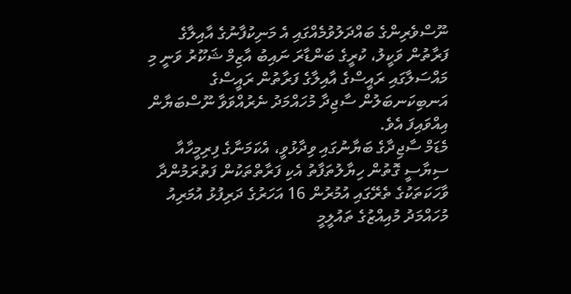ނޫސްވެރިންގެ ބައްދަލުވުމެއްގައި އެ މަނިކުފާނުގެ އާއިލާގެ ފަރާތުން ވަކީލު، ކުރީގެ ބަންޑާރަ ނައިބު އާޒިމް ޝަކޫރު ވަނީ މި މައްސަލާގައި ރައީސްގެ އާއިލާގެ ފަރާތުން ރައީސްގެ އަނބިކަނބަލުން ސާޖިދާ މުހައްމަދު ނެރުއްވަވާ ނޫސްބަޔާން އިއްވައިފަ އެވެ.
މެޑަމް ސާޖިދާގެ ބަޔާނުގައި ވިދާޅުވީ، އެކަމަނާގެ ފިރިމީހާއާ ސިޔާސީ ގޮތުން ހިޔާލުތަފާތު އެކި ފަރާތްތަކުން ފަތުރަމުންދާ ވާހަކަތަކުގެ ތެރޭގައި އުމުރުން 16 އަހަރުގެ ދަރިފުޅު އުމަރިއު މުހައްމަދު މުއިއްޒުގެ ތައުލީމީ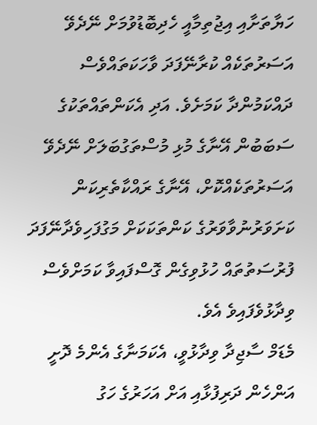ހަޔާތަށާއި އިޖުތިމާއީ ހެދިބޮޑުވުމަށް ނޭދެވޭ އަސަރުތަކެއް ކުރާނޭފަދަ ވާހަކަތައްވެސް ދައްކަމުންދާ ކަމަށެވެ. އަދި އެކަންތައްތަކުގެ ސަބަބުން އޭނާގެ މުޅި މުސްތަގުބަލަށް ނޭދެވޭ އަސަރުތަކެއްކޮށް، އޭނާގެ ރައްކާތެރިކަން ކަށަވަރުނުވާވަރުގެ ކަންތަކަކަށް މަގުފަހިވެދާނޭފަދަ ފުރުސަތުތައް ހުޅުވިގެން ގޮސްފައިވާ ކަމަށްވެސް ވިދާޅުވެފައިވެ އެވެ.
މެޑަމް ސާޖިދާ ވިދާޅުވީ، އެކަމަނާގެ އެންމެ ދޮށީ އަންހެން ދަރިފުޅާއި އަށް އަހަރުގެ ހަގު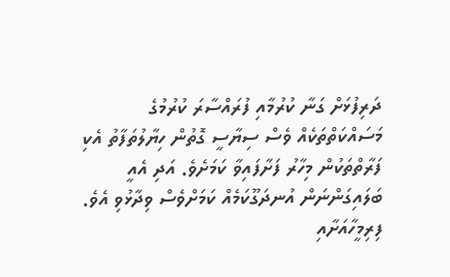ދަރިފުޅަށް ގަނާ ކުރުމާއި ފުރައްސާރަ ކުރުމުގެ މަސައްކަތްތަކެއް ވެސް ސިޔާސީ ގޮތުން ހިޔާލުތަފާތު އެކި ފަރާތްތަކުން މިހާރު ފަށާފައިވާ ކަމަށެވެ. އަދި އެއީ ބަލައިގަންނަން އުނދަގޫކަމެއް ކަމަށްވެސް ވިދާޅުވި އެވެ.
ފިރިމީހާއަށާއި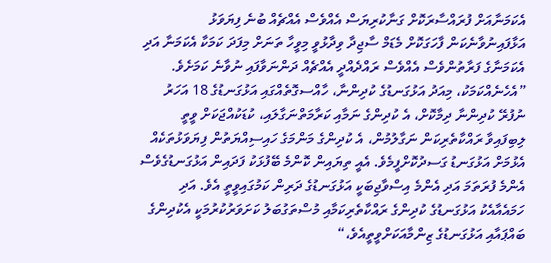އެކަމަނާއަށް ފުރައްސާރަކޮށް ގަނާކުރިޔަސް އެއްވެސް އެއްޗެއް ބުނެ ފިޔަވަޅު އަޅާފައިނުވާނެކަން ފާހަގަކޮށް މެޑަމް ސާޖިދާ ވިދާޅުވީ މިވީހާ ތަނަށް މިފަދަ ކަމަކާ އެކަމަނާ އަދި އެކަމަނާގެ ފަރާތުންވެސް އެއްވެސް ރައްދެއްދީ އެއްޗެއް ދަންނަވާފައި ނުވާނެ ކަމަށެވެ.
”އެހެނެއްކަމަކު، މިއަދު އަޅުގަނޑުގެ ކުދިންނާ، ހާއްސގޮތެއްގައި އަޅުގަނޑުގެ 18 އަހަރު ނުފުރޭ ކުދިންނާ ދިމާކޮށް، އެ ކުދިންގެ ނަމާއި ކަރާމަތްނަގާލައި، ކުޑަކުއްޖަކަށް ވީތީ ލިބިފައިވާ ރައްކާތެރިކަން ނަގާލުމުން، އެ ކުދިންގެ މަންމަގެ ހައިސިއްޔަތުން ފިޔަވަޅުތަކެއް އެޅުމަށް އަޅުގަނޑު ގަސދުކޮށްފީމެވެ. އެއީ ތިޔައިން ކޮންމެ ބޭފުޅަކު ފަދައިން އަޅުގަނޑުގެވެސް އެންމެ ފުރަތަމަ އަދި އެންމެ އިސްވާޖިބަކީ އަޅުގަނޑުގެ ދަރިން ކަމުގައިވީތީ އެވެ. އަދި ހަމައެއާއެކު އަޅުގަނޑުގެ ކުދިންގެ ރައްކާތެރިކަމާއި މުސްތަގުބަލު ކަށަވަރުކުރުމަކީ އެކުދިންގެ ބައްޕައާއި އަޅުގަނޑުގެ ޒިންމާއަކަށްވީތީއެވެ،“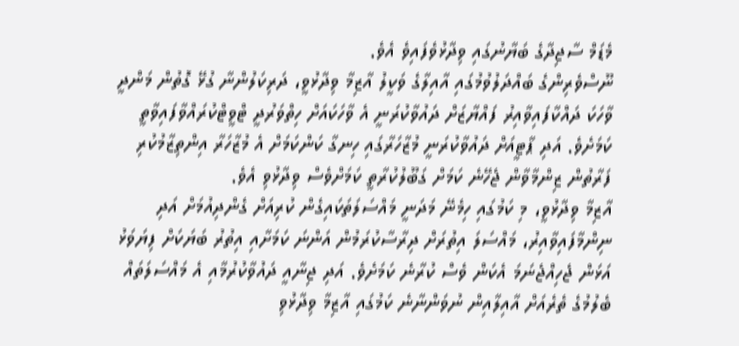މެޑަމް ސާޖިދާގެ ބަޔާނުގައި ވިދާޅުވެފައިވެ އެވެ.
ނޫސްވެރިންގެ ބައްދަލުވުމުގައި އާއިލާގެ ވަކީލު އާޒިމާ ވިދާޅުވީ، ދަރިކަލުންނާ ގުޅޭ ގޮތުން މަންދީ ވާހަކަ ދައްކާފައިވާއިރު ފައްޔާޒަށް ދައުވާކުރަނީ އެ ވާހަކައަށް ހިތްވަރުދީ ޓްވީޓްކުރައްވާފައިވާތީ ކަމަށެވެ. އަދި ޕާޓީއަށް ދައުވާކުރަނީ މުޒާހަރާގައި ހިނގާ ކަންކަމަށް އެ މުޒާހަރާ އިންތިޒާމުކުރި ފަރާތުން ޒިންމާވާން ޖެހޭނެ ކަމަށް ގަބޫލުކުރާތީ ކަމަށްވެސް ވިދާޅުވި އެވެ.
އާޒިމާ ވިދާޅުވީ، މި ކަމުގައި ހިމެނޭ މަދަނީ މައްސަލަތަކައިގެން ކުރިއަށް ގެންދިއުމަށް އަދި ނިންމާފައިވާއިރު، މައްސަލަ އިތުރަށް ދިރާސާކުރަމުން އަންނަ ކަމަށާއި އިތުރު ބަޔަކަށް ފިޔަވަޅު އަޅަން ޖެހިއްޖެނަމަ އެކަން ވެސް ކުރާނެ ކަމަށެވެ. އަދި ޖިނާއީ ދައުވާކުރުމާއި އެ މައްސަލަތައް ބެލުމުގެ ތެރެއަށް އާއިލާއިން ނުވަންނާނެ ކަމުގައި އާޒިމާ ވިދާޅުވި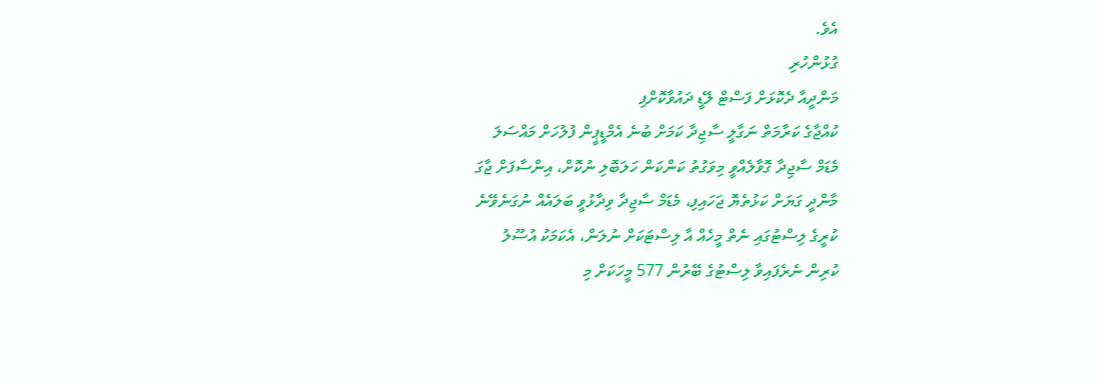އެވެ.
ގުޅުންހުރި
މަންދީއާ ދެކޮޅަށް ފަސްޓް ލޭޑީ ދައުވާކޮށްފި
ކުއްޖާގެ ކަރާމަތް ނަގާލީ ސާޖިދާ ކަމަށް ބުނެ އެމްޑީޕީން ފުލުހަށް މައްސަލަ
މެޑަމް ސާޖިދާ ގޮވާލެއްވީ މިވަގުތު ކަންކަން ހަލަބޮލި ނުކޮށް، އިންސާފަށް ޖާގަ
މާންދީ ގަޔަށް ކަޅުތެޔޮ ޖަހައިފި، މެޑަމް ސާޖިދާ ވިދާޅުވީ ބަލައެއް ނުގަނެވޭނެ
ކުރީގެ ލިސްޓުގައި ނެތް މީހެއް އާ ލިސްޓަކަށް ނުލަން، އެކަމަކު އުސޫލު
ކުރިން ނެރެފައިވާ ލިސްޓުގެ ބޭރުން 577 މީހަކަށް މި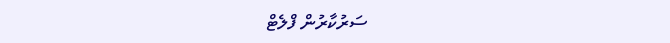ސަރުކާރުން ފްލެޓް